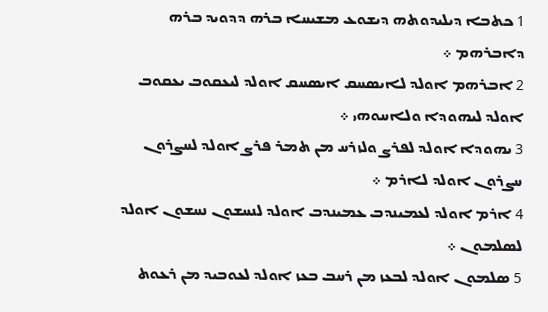1 ܟܬܒܐ ܕܝܠܝܕܘܬܗ ܕܝܫܘܥ ܡܫܝܚܐ ܒܪܗ ܕܕܘܝܕ ܒܪܗ ܕܐܒܪܗܡ ܀
2 ܐܒܪܗܡ ܐܘܠܕ ܠܐܝܤܚܩ ܐܝܤܚܩ ܐܘܠܕ ܠܝܥܩܘܒ ܝܥܩܘܒ ܐܘܠܕ ܠܝܗܘܕܐ ܘܠܐܚܘܗܝ ܀
3 ܝܗܘܕܐ ܐܘܠܕ ܠܦܪܨ ܘܠܙܪܚ ܡܢ ܬܡܪ ܦܪܨ ܐܘܠܕ ܠܚܨܪܘܢ ܚܨܪܘܢ ܐܘܠܕ ܠܐܪܡ ܀
4 ܐܪܡ ܐܘܠܕ ܠܥܡܝܢܕܒ ܥܡܝܢܕܒ ܐܘܠܕ ܠܢܚܫܘܢ ܢܚܫܘܢ ܐܘܠܕ ܠܤܠܡܘܢ ܀
5 ܤܠܡܘܢ ܐܘܠܕ ܠܒܥܙ ܡܢ ܪܚܒ ܒܥܙ ܐܘܠܕ ܠܥܘܒܝܕ ܡܢ ܪܥܘܬ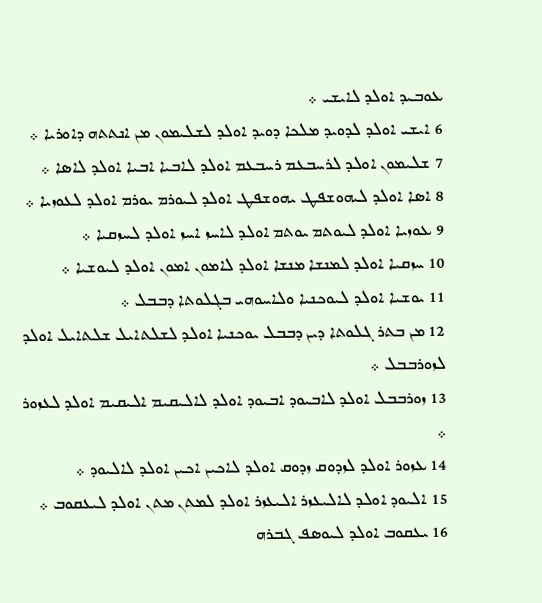ܥܘܒܝܕ ܐܘܠܕ ܠܐܝܫܝ ܀
6 ܐܝܫܝ ܐܘܠܕ ܠܕܘܝܕ ܡܠܟܐ ܕܘܝܕ ܐܘܠܕ ܠܫܠܝܡܘܢ ܡܢ ܐܢܬܬܗ ܕܐܘܪܝܐ ܀
7 ܫܠܝܡܘܢ ܐܘܠܕ ܠܪܚܒܥܡ ܪܚܒܥܡ ܐܘܠܕ ܠܐܒܝܐ ܐܒܝܐ ܐܘܠܕ ܠܐܤܐ ܀
8 ܐܤܐ ܐܘܠܕ ܠܝܗܘܫܦܛ ܝܗܘܫܦܛ ܐܘܠܕ ܠܝܘܪܡ ܝܘܪܡ ܐܘܠܕ ܠܥܘܙܝܐ ܀
9 ܥܘܙܝܐ ܐܘܠܕ ܠܝܘܬܡ ܝܘܬܡ ܐܘܠܕ ܠܐܚܙ ܐܚܙ ܐܘܠܕ ܠܚܙܩܝܐ ܀
10 ܚܙܩܝܐ ܐܘܠܕ ܠܡܢܫܐ ܡܢܫܐ ܐܘܠܕ ܠܐܡܘܢ ܐܡܘܢ ܐܘܠܕ ܠܝܘܫܝܐ ܀
11 ܝܘܫܝܐ ܐܘܠܕ ܠܝܘܟܢܝܐ ܘܠܐܚܘܗܝ ܒܓܠܘܬܐ ܕܒܒܠ ܀
12 ܡܢ ܒܬܪ ܓܠܘܬܐ ܕܝܢ ܕܒܒܠ ܝܘܟܢܝܐ ܐܘܠܕ ܠܫܠܬܐܝܠ ܫܠܬܐܝܠ ܐܘܠܕ ܠܙܘܪܒܒܠ ܀
13 ܙܘܪܒܒܠ ܐܘܠܕ ܠܐܒܝܘܕ ܐܒܝܘܕ ܐܘܠܕ ܠܐܠܝܩܝܡ ܐܠܝܩܝܡ ܐܘܠܕ ܠܥܙܘܪ ܀
14 ܥܙܘܪ ܐܘܠܕ ܠܙܕܘܩ ܙܕܘܩ ܐܘܠܕ ܠܐܟܝܢ ܐܟܝܢ ܐܘܠܕ ܠܐܠܝܘܕ ܀
15 ܐܠܝܘܕ ܐܘܠܕ ܠܐܠܝܥܙܪ ܐܠܝܥܙܪ ܐܘܠܕ ܠܡܬܢ ܡܬܢ ܐܘܠܕ ܠܝܥܩܘܒ ܀
16 ܝܥܩܘܒ ܐܘܠܕ ܠܝܘܤܦ ܓܒܪܗ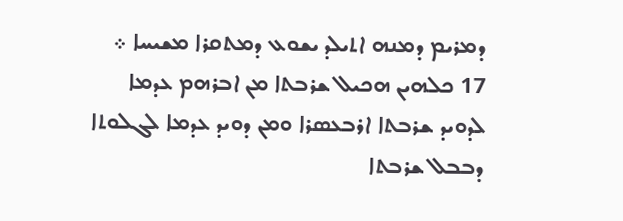ܕܡܪܝܡ ܕܡܢܗ ܐܬܝܠܕ ܝܫܘܥ ܕܡܬܩܪܐ ܡܫܝܚܐ ܀
17 ܟܠܗܝܢ ܗܟܝܠ ܫܪܒܬܐ ܡܢ ܐܒܪܗܡ ܥܕܡܐ ܠܕܘܝܕ ܫܪܒܬܐ ܐܪܒܥܤܪܐ ܘܡܢ ܕܘܝܕ ܥܕܡܐ ܠܓܠܘܬܐ ܕܒܒܠ ܫܪܒܬܐ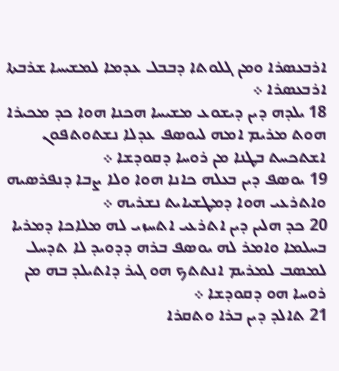ܐܪܒܥܤܪܐ ܘܡܢ ܓܠܘܬܐ ܕܒܒܠ ܥܕܡܐ ܠܡܫܝܚܐ ܫܪܒܬܐ ܐܪܒܥܤܪܐ ܀
18 ܝܠܕܗ ܕܝܢ ܕܝܫܘܥ ܡܫܝܚܐ ܗܟܢܐ ܗܘܐ ܟܕ ܡܟܝܪܐ ܗܘܬ ܡܪܝܡ ܐܡܗ ܠܝܘܤܦ ܥܕܠܐ ܢܫܬܘܬܦܘܢ ܐܫܬܟܚܬ ܒܛܢܐ ܡܢ ܪܘܚܐ ܕܩܘܕܫܐ ܀
19 ܝܘܤܦ ܕܝܢ ܒܥܠܗ ܟܐܢܐ ܗܘܐ ܘܠܐ ܨܒܐ ܕܢܦܪܤܝܗ ܘܐܬܪܥܝ ܗܘܐ ܕܡܛܫܝܐܝܬ ܢܫܪܝܗ ܀
20 ܟܕ ܗܠܝܢ ܕܝܢ ܐܬܪܥܝ ܐܬܚܙܝ ܠܗ ܡܠܐܟܐ ܕܡܪܝܐ ܒܚܠܡܐ ܘܐܡܪ ܠܗ ܝܘܤܦ ܒܪܗ ܕܕܘܝܕ ܠܐ ܬܕܚܠ ܠܡܤܒ ܠܡܪܝܡ ܐܢܬܬܟ ܗܘ ܓܝܪ ܕܐܬܝܠܕ ܒܗ ܡܢ ܪܘܚܐ ܗܘ ܕܩܘܕܫܐ ܀
21 ܬܐܠܕ ܕܝܢ ܒܪܐ ܘܬܩܪܐ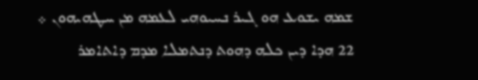ܫܡܗ ܝܫܘܥ ܗܘ ܓܝܪ ܢܚܝܘܗܝ ܠܥܡܗ ܡܢ ܚܛܗܝܗܘܢ ܀
22 ܗܕܐ ܕܝܢ ܟܠܗ ܕܗܘܬ ܕܢܬܡܠܐ ܡܕܡ ܕܐܬܐܡܪ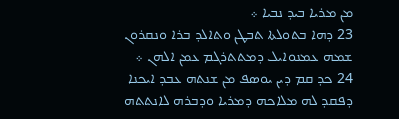ܡܢ ܡܪܝܐ ܒܝܕ ܢܒܝܐ ܀
23 ܕܗܐ ܒܬܘܠܬܐ ܬܒܛܢ ܘܬܐܠܕ ܒܪܐ ܘܢܩܪܘܢ ܫܡܗ ܥܡܢܘܐܝܠ ܕܡܬܬܪܓܡ ܥܡܢ ܐܠܗܢ ܀
24 ܟܕ ܩܡ ܕܝܢ ܝܘܤܦ ܡܢ ܫܢܬܗ ܥܒܕ ܐܝܟܢܐ ܕܦܩܕ ܠܗ ܡܠܐܟܗ ܕܡܪܝܐ ܘܕܒܪܗ ܠܐܢܬܬܗ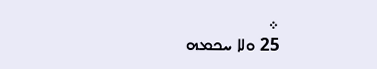܀
25 ܘܠܐ ܚܟܡܗ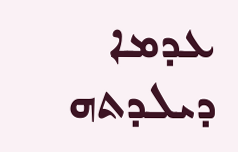ܥܕܡܐ ܕܝܠܕܬܗ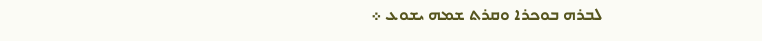ܠܒܪܗ ܒܘܟܪܐ ܘܩܪܬ ܫܡܗ ܝܫܘܥ ܀